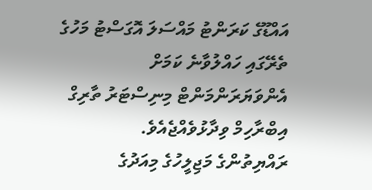އައްޑޫގެ ކަރަންޓު މައްސަލަ އޮގަސްޓު މަހުގެ ތެރޭގައި ހައްލުވާނެ ކަމަށް އެންވަޔަރަންމަންޓް މިނިސްޓަރު ތާރިގް އިބްރާހިމް ވިދާޅުވެއްޖެއެވެ.
ރައްޔިތުންގެ މަޖިލީހުގެ މިއަދުގެ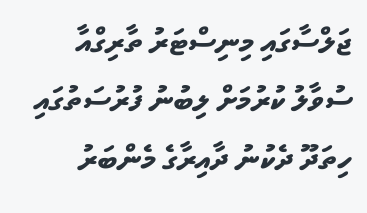ޖަލްސާގައި މިނިސްޓަރު ތާރިގްއާ ސުވާލު ކުރުމަށް ލިބުނު ފުރުސަތުގައި ހިތަދޫ ދެކުނު ދާއިރާގެ މެންބަރު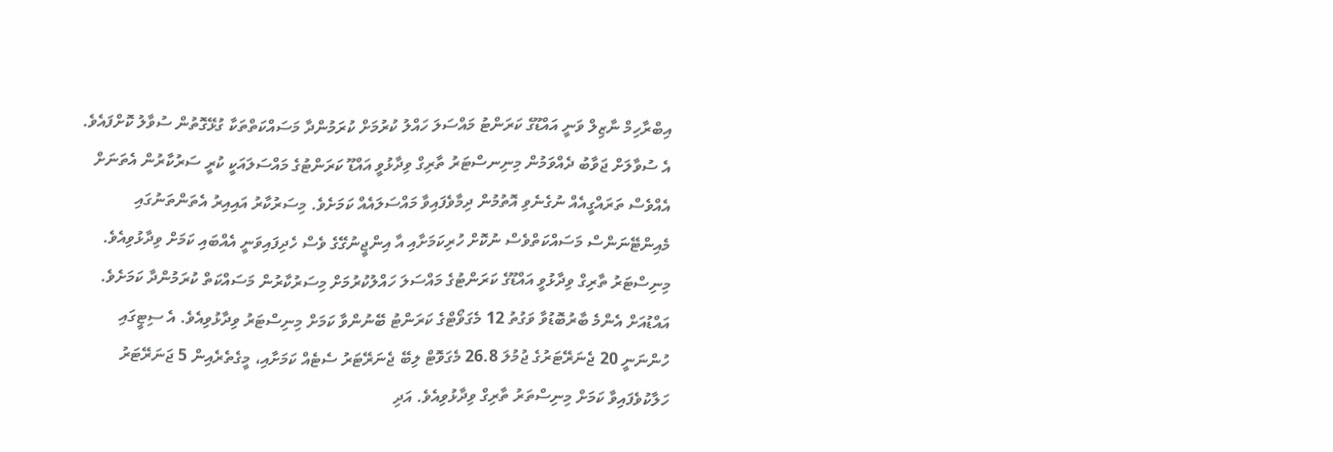އިބްރާހިމް ނާޒިލް ވަނީ އައްޑޫގެ ކަރަންޓު މައްސަލަ ހައްލު ކުރުމަށް ކުރަމުންދާ މަސައްކަތްތަކާ ގުޅޭގޮތުން ސުވާލު ކޮށްފައެވެ.
އެ ސުވާލަށް ޖަވާބު ދެއްވަމުން މިނިނސްޓަރު ތާރިގް ވިދާޅުވީ އައްޑޫ ކަރަންޓުގެ މައްސަލައަކީ ކުރީ ސަރުކާރުން އެތަނަށް އެއްވެސް ތަރައްގީއެއް ނުގެނެވި އޮތުމުން ދިމާވެފައިވާ މައްސަލައެއް ކަމަށެވެ. މިސަރުކާރު އައިއިރު އެތަންތަނުގައި މެއިންޓޭނަންސް މަސައްކަތްވެސް ނުކޮށް ހުރިކަމަށާއި އާ އިންޖީނުގޭގެ ވެސް ހެދިފައިވަނީ އެއްބައި ކަމަށް ވިދާޅުވިއެވެ.
މިނިސްޓަރު ތާރިގް ވިދާޅުވީ އައްޑޫގެ ކަރަންޓުގެ މައްސަލަ ހައްލުކުރުމަށް މިސަރުކާރުން މަސައްކަތް ކުރަމުންދާ ކަމަށެވެ. އައްޑުއަށް އެންމެ ބާރުބޮޑުވާ ވަގުތު 12 މެގަވޯޓްގެ ކަރަންޓު ބޭނުންވާ ކަމަށް މިނިސްޓަރު ވިދާޅުވިއެވެ. އެ ސިޓީގައި ހުންނަނީ 20 ޖެނަރޭޓަރުގެ ޖުމުލަ 26.8 މެގަވޮޓް ލިބޭ ޖެނަރޭޓަރު ސެޓެއް ކަމަށާއި، މީގެތެރެއިން 5 ޖަނަރޭޓަރު ހަލާކުވެފައިވާ ކަމަށް މިނިސްތަރު ތާރިގް ވިދާޅުވިއެވެ. އަދި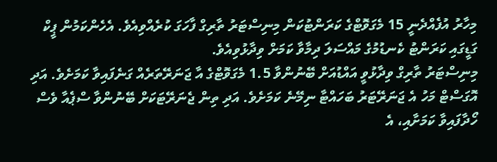މިހާރު އުފެއްދެނީ 15 މެގަވޮޓްގެ ކަރަންޓުކަން މިނިސްޓަރު ތާރިގް ފާހަގަ ކުރެއްވިއެވެ. އެހެންކަމުން ޕީކް ގަޑީގައި ކަރަންޓު ކެނޑުމުގެ މައްސަލަ ދިމާވާ ކަމަށް ވިދާޅުވިއެވެ.
މިނިސްޓަރު ތާރިގް ވިދާޅުވީ އައްޑުއަށް ބޭނުންވާ 1.5 މެގަވޮޓްގެ އާ ޖަނަރޭތަރެއް ގަނެފައިވާ ކަމަށެވެ. އަދި އޮގަސްޓް މަހު އެ ޖަނަރޭޓަރު ބަހައްޓާ ނިމޭނެ ކަމަށެވެ. އަދި ތިން ޖެނަރޭޓަކަށް ބޭނުންވާ ސްޕެއާ ވެސް ހޯދާފައިވާ ކަމަށާއި، އެ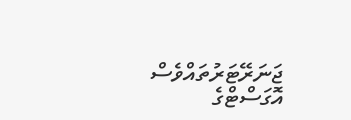ޖަނަރޭޓަރުތައްވެސް އޮގަސްޓްގެ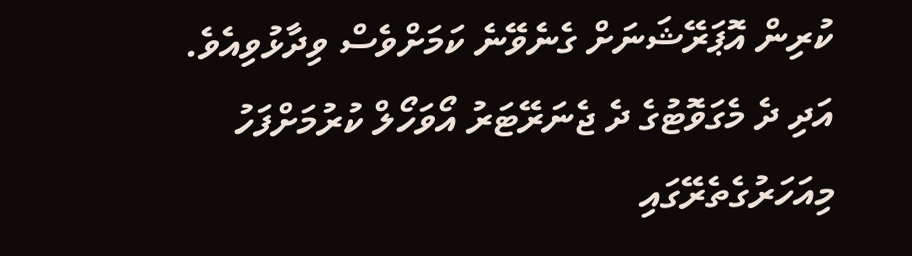ކުރިން އޮޕަރޭޝަނަށް ގެނެވޭނެ ކަމަށްވެސް ވިދާޅުވިއެވެ. އަދި ދެ މެގަވޮޓުގެ ދެ ޖެނަރޭޓަރު އޯވަހޯލް ކުރުމަށްފަހު މިއަހަރުގެތެރޭގައި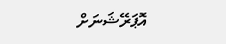އޮޕަރޭޝަނަށް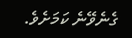ގެނެވޭނެ ކަމަށެވެ.